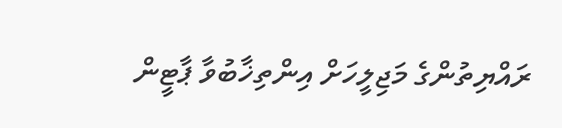ރައްޔިތުންގެ މަޖިލީހަށް އިންތިޚާބުވާ ޕާޓީން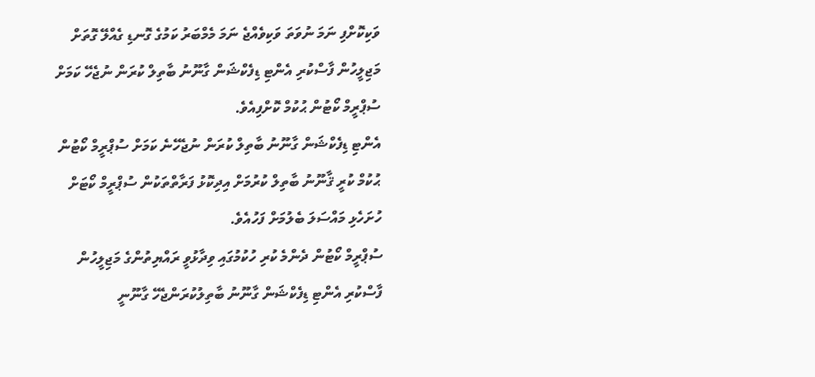ވަކިކޮށްފި ނަމަ ނުވަތަ ވަކިވެއްޖެ ނަމަ މެމްބަރު ކަމުގެ ގޮނޑި ގެއްލޭ ގޮތަށް މަޖިލީހުން ފާސްކުރި އެންޓި ޑިފެކްޝަން ގާނޫނު ބާތިލް ކުރަން ނުޖެހޭ ކަމަށް ސުޕްރީމް ކޯޓުން ޙުކުމް ކޮށްފިއެވެ.
އެންޓި ޑިފެކްޝަން ގާނޫނު ބާތިލް ކުރަން ނުޖެހޭނެ ކަމަށް ސުޕްރީމް ކޯޓުން ޙުކުމް ކުރީ ޤާނޫނު ބާތިލް ކުރުމަށް އިދިކޮޅު ފަރާތްތަކުން ސުޕްރީމް ކޯޓަށް ހުށަހެޅި މައްސަލަ ބެލުމަށް ފަހުއެވެ.
ސުޕްރީމް ކޯޓުން ދެންމެ ކުރި ހުކުމުގައި ވިދާޅުވީ ރައްޔިތުންގެ މަޖިލީހުން ފާސްކުރި އެންޓި ޑިފެކްޝަން ގާނޫނު ބާތިލުކުރަންޖެހޭ ގާނޫނީ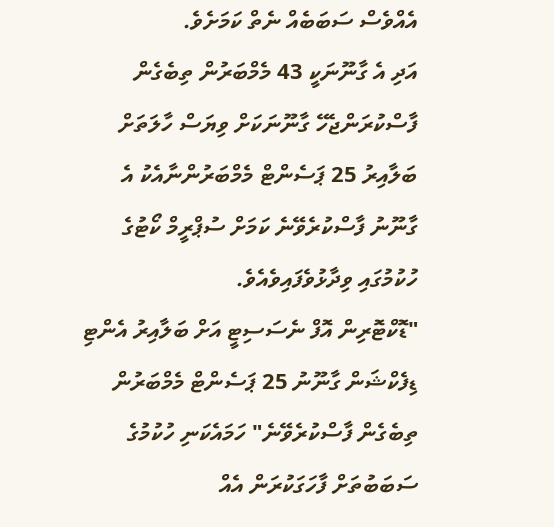އެއްވެސް ސަބަބެއް ނެތް ކަމަށެވެ.
އަދި އެ ގާނޫނަކީ 43 މެމްބަރުން ތިބެގެން ފާސްކުރަންޖެހޭ ގާނޫނަކަށް ވިޔަސް ހާލަތަށް ބަލާއިރު 25 ޕަސެންޓް މެމްބަރުންނާއެކު އެ ގާނޫނު ފާސްކުރެވޭނެ ކަމަށް ސުޕްރީމް ކޯޓުގެ ހުކުމުގައި ވިދާޅުވެފައިވެއެވެ.
"ޑޮކްޓޮރިން އޮފް ނެސަސިޓީ އަށް ބަލާއިރު އެންޓި ޑިފެކްޝަން ގާނޫނު 25 ޕަސެންޓް މެމްބަރުން ތިބެގެން ފާސްކުރެވޭނެ" ހަމައެކަނި ހުކުމުގެ ސަބަބުތަށް ފާހަގަކުރަން އެއް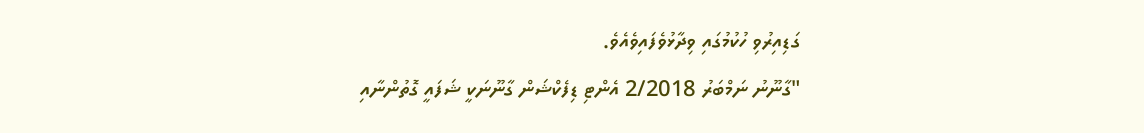ގަޑިއިރުވި ހުކުމުގައި ވިދާޅުވެފައިވެއެވެ.
"ގާނޫނު ނަމްބަރު 2/2018 އެންޓި ޑިފެކްޝަން ގާނޫނަކީ ޝަފައީ ގޮތުންނާއި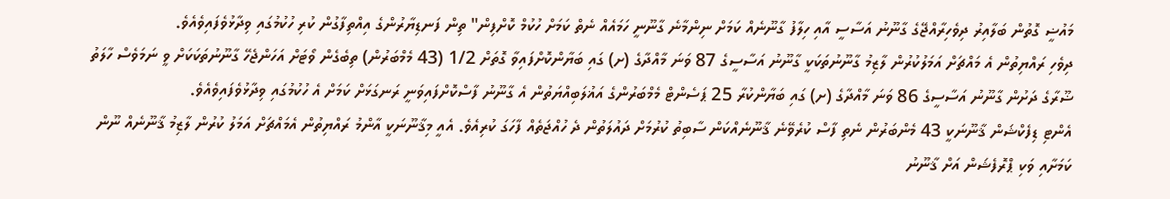މައުޟީ ގޮތުން ބަލާއިރު ދިވެހިރާއްޖޭގެ ގާނޫނު އަސާސީ އާއި ހިލާފު ގާނޫނެއް ކަމަށް ނިންމާނެ ގާނޫނީ ހަމައެއް ނެތް ކަމަށް ހުކުމް ކޮށްފިން" ތިން ފަނޑިޔާރުންގެ އިއްތިފާގުން ކުރި ހުކުމުގައި ވިދާޅުވެފައިވެއެވެ.
ދިވެހި ރައްޔިތުން އެ މައްޗަށް އަމަލުކުރުން ލާޒިމު ގާނޫނުތަކަކީ ގާނޫނު އަސާސީގެ 87 ވަނަ މާއްދާގެ (ށ) ގައި ބަޔާންކޮށްފައިވާ ގޮތަށް 1/2 (43 މެމްބަރުން) ތިބެގެން ވޯޓަށް އަހަންޖެހޭ ގާނޫނުތަކަކަށް ވީ ނަމަވެސް ހާލަތު ޟޫރާގެ ދަށުން ގާނޫނު އަސާސީގެ 86 ވަނަ މާއްދާގެ (ށ) ގައި ބަޔާންކުރާ 25 ޕަސެންޓް މެމްބަރުންގެ އަޣުލަބިއްޔަތުން އެ ގާނޫނު ފާސްކޮށްފައިވަނީ ރަނގަޅަށް ކަމަށް އެ ހުކުމުގައި ވިދާޅުވެފައިވެއެވެ.
އެންޓި ޑިފެކްޝަން ޤާނޫނަކީ 43 މެންބަރުން ނެތި ފާސް ކުރެވޭނެ ޤާނޫނެއްކަން ސާބިތު ކުރުމަށް ދައުލަތުން ދެ ހުއްޖަތެއް ފާހަގަ ކުރިއެވެ. އެއީ މިޤާނޫނަކީ އާންމު ރައްޔިތުން އެމައްޗަށް އަމަލު ކުރުން ލާޒިމު ޤާނޫނެއް ނޫން ކަމަށާއި ވަކި ޕްރޮފެޝަން އަށް ޤާނޫނު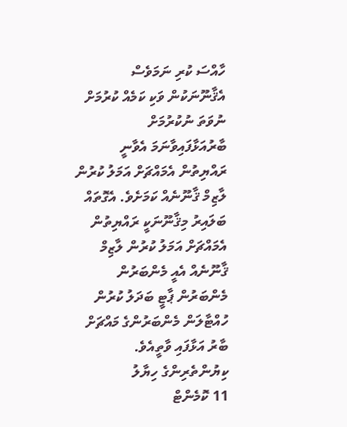ހާއްސަ ކުރި ނަމަވެސް އެޤާނޫނަކުން ވަކި ކަމެއް ކުރުމަށް ނުވަތަ ނުކުރުމަށް ބާރުއަޅާފައިވާނަމަ އެވާނީ ރައްޔިތުން އެމައްޗަށް އަމަލު ކުރުން ލާޒިމް ޤާނޫނެއް ކަމަށެވެ. އެގޮތައް ބަލައިރު މިޤާނޫނަކީ ރައްޔިތުން އެމައްޗަށް އަމަލު ކުރުން ލާޒިމް ޤާނޫނެއް އެއީ މެންބަރުން މެންބަރުން ޕާޓީ ބަދަލު ކުރުން ހުއްޓާލަން މެންބަރުންގެ މައްޗަށް ބާރު އަޅާފައި ވާތީއެވެ.
ކިޔުންތެރިންގެ ހިޔާލު
11 ކޮމެންޓް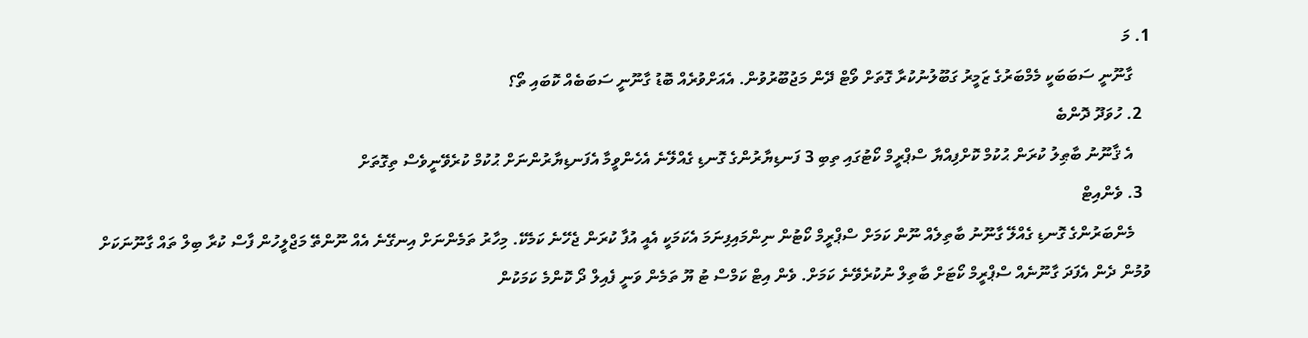1. މަ
    ގާނޫނީ ސަބަބަކީ މެމްބަރުގެ ޒަމީރު ގަބޫލުނުކުރާ ގޮތަށް ވޯޓް ދޭން މަޖުބޫރުވުން. އެއަށްވުރެއް ބޮޑު ގާނޫނީ ސަބަބެއް ކޮބައި ތޯ؟
  2. ހުވަދޫ ދޮންބެ
    އެ ޤާނޫނު ބާޠިލު ކުރަން ޙުކުމް ކޮށްފިއްޔާ ސްޕްރީމް ކޯޓުގައި ތިބި 3 ފަނޑިޔާރުންގެ ގޮނޑި ގެއްލޭނެ އެހެންވީމާ އެފަނޑިޔާރުންނަށް ޙުކުމް ކުރެވޭނީވެސް ތިގޮތަށް
  3. ވެންއިޓް
    މެންބަރުންގެ ގޮނޑި ގެއްލޭ ގާނޫނު ބާތިލެއް ނޫން ކަމަށް ސްޕްރީމް ކޯޓުން ނިންމައިފިނަމަ އެކަމަކީ އެއީ އުފާ ކުރަން ޖެހޭނެ ކަމެކޭ. މިހާރު ތަމެންނަށް އިނގޭނެ އެއް ނޫންތޭ މަޖްލީހުން ފާސް ކުރާ ބިލް ތައް ގާނޫނަކަށް ވުމުން ދެން އެފަދަ ގާނޫނެއް ސްޕްރީމް ކޯޓަށް ބާތިލް ނުކުރެވޭނެ ކަމަށް. ވެން އިޓް ކަމްސް ޓު ޔޫ ތަމެން ވަނީ ފެއިލް ދޯ ކޮންމެ ކަމަކުން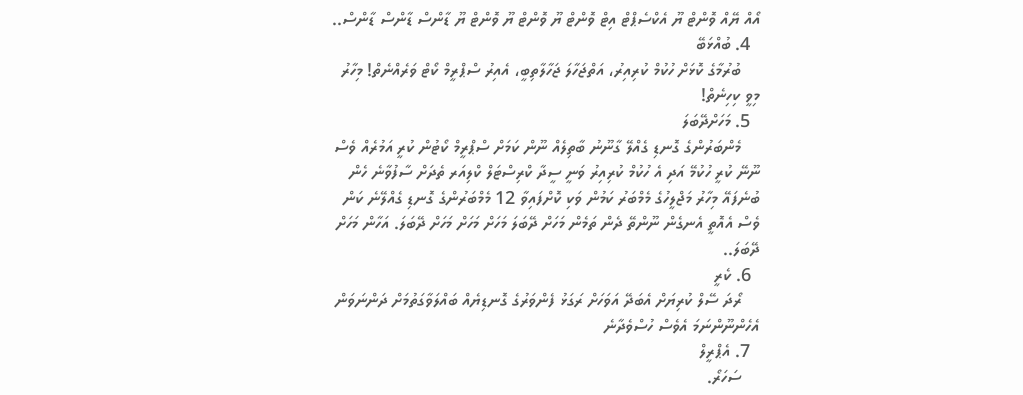އޯއް ޔޭއް ވޮންޓް ޔޫ އެކްސެޕްޓް އިޓް ވޮންޓް ޔޫ ވޮންޓް ޔޫ ވޮންޓް ޔޫ ޑާންސް ޑާންސް ޑާންސް..
  4. ބުއްޅަބޭ
    ބުރުމާގެ ކޮޅަށް ހުކުމް ކުރިއިރު، އަތްޖަހާލަ ޖަހާލާތިބީ، އެއިރު ސްޕްރީމް ކޯޓް ވަރެއްނެތް! މިހާރު މިވީ ކިހިނެތް!
  5. މަހަށްދޭބަލަ
    މެންބަރުންގެ ގޮނޑި ގެއްލޭ ގާނޫނު ބާތިލެއް ނޫން ކަމަށް ސްޕްރީމް ކޯޓުން ކުރީ އަމުރެއް ވެސް ނޫނޭ ކުރީ ހުކުމޭ އަދި އެ ހުކުމް ކުރިއިރު ވަނީ ސީދާ ކްރިސްޓަލް ކްލިއަރ ތެދަށް ސާފުވާނެ ހެން ބުނެފައޭ މިހާރު މަޖްލީހުގެ މެމްބަރު ކަމުން ވަކި ކޮށްފައިވާ 12 މެމްބަރުންގެ ގޮނޑި ގެއްލޭނެ ކަން ވެސް އެއޮތީ އެނގެން ނޫންތޭ ދެން ތަމެން މަހަށް ދޭބަލަ މަހަށް މަހަށް މަހަށް ދޭބަލަ. އަހާން މަހަށް ދޭބަލަ..
  6. ކެރީ
    ރޯދަ ސޭލް ކުރިޔަށް އެބަދޭ އަވަހަށް ރަގަޅު ފެންވަރުގެ ގޮނޑިޔެއް ބައްލަވާގަތުމަށް ދަންނަވަން އެހެންނޫންނަމަ އެވެސް ހުސްވެދާނެ
  7. އެޕްރީލް
    ސަހަރޯ.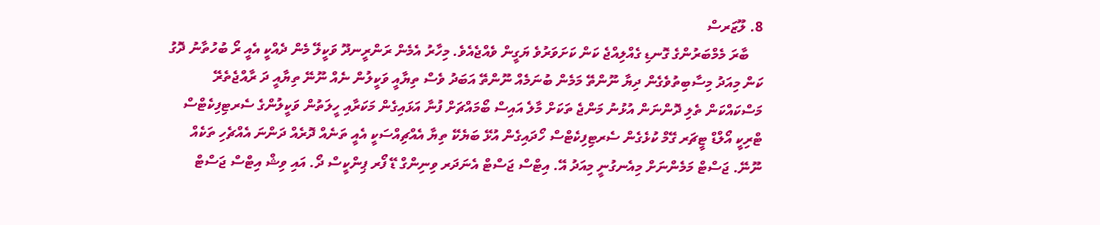8. ލޫޒަރސް
    ބާރަ މެމްބަރުންގެ ގޮނޑި ގެއްލިއްޖެ ކަން ކަށަވަރުވެ ޔަގީން ވެއްޖެއެވެ. މިހާރު އެމެން ރަންރީނދޫ ވަކީލޭ މެން ދެއްކީ އެއީ ރޯ ބުހުތާނު ދޮގު ކަން މިއަދު މިސާބިތުވެގެން ދިޔާ ނޫންތޭ މަމެން ބުނަމެއް ނޫންތޭ އަބަދު ވެސް ތިޔާއީ ވަކީލުން ނެއް ނޫނޭ ތިޔާއީ ދަ ރާއްޖެތެރޭ މަސްކައްކަން ތެލި ދޮންނަން އުޅުނު މަންޖެ ތަކަށް މާލެ އައިސް ބޯމައްޗަށް ފުނާ އަޅައިގެން މަކަރާއި ހީލަތުން ވަކީލުންގެ ސެރޓިފިކެޓްސް ޓްރިކީ އޯލްޑް ޓީޗަރ ގޭމް ކުޅެގެން ސެރޓިފިކެޓްސް ހޯދައިގެން އުޅޭ ބަޔެކޭ ތިޔާ އެއްޗިއްސަކީ އެއީ ތަނެއް ދޮރެއް ދަންނަ އެއްޗެހި ތަކެއް ނޫނޭ. ޖަސްޓް މަމެންނަށް މިއެނގުނީ މިއަދު އޭ. އިޓްސް ޖަސްޓް އެނަދަރ ވިނިންގް ޑޭ ފޯރ ޕިންކީސް ދޯ. އައި ވިޝް އިޓްސް ޖަސްޓް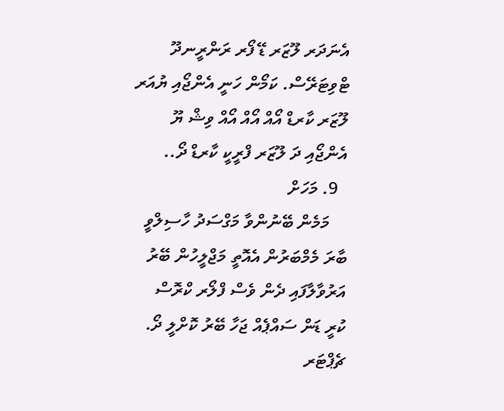އެނަދަރ ލޫޒަރ ޑޭ ފޯރ ރަންރީނދޫ ޓްވިޓަރޭސް. ކަމޯން ހަނީ އެންޖޯއި ޔުއަރ ލޫޒަރ ކާރޑް އޯއް އޯއް އޯއް ވިޝް ޔޫ އެންޖޯއި ދަ ލޫޒަރ ފްރީކީ ކާރޑް ދޯ..
  9. މަހަށް
    މަމެން ބޭނުންވާ މަގްސަދު ހާސިލްވީ ބާރަ މެމްބަރުން އެއޮތީ މަޖްލީހުން ބޭރު އަރުވާލާފައި ދެން ވެސް ފްލޯރ ކްރޮސް ކުރީ ޑަން ސައްޕެއް ޖަހާ ބޭރު ކޮށްލީ ދޯ. ޗެޕްޓަރ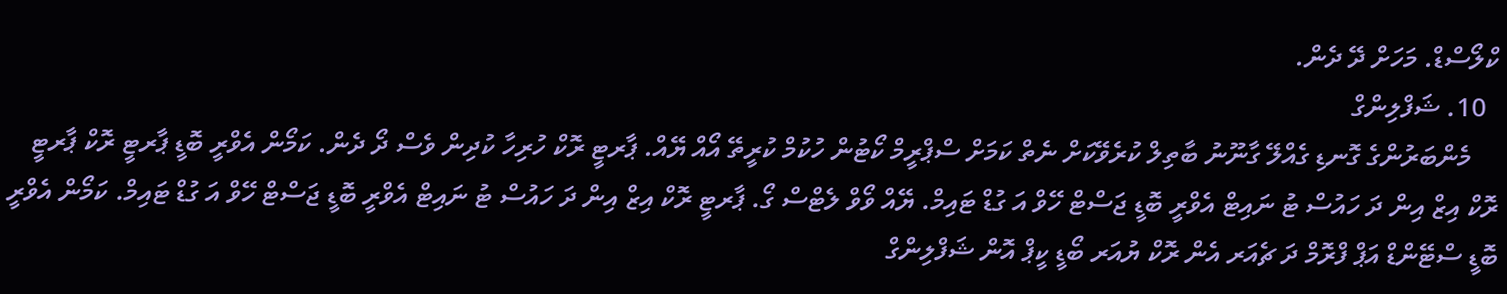ކްލޯސްޑް. މަހަށް ދޭ ދެން.
  10. ޝަފްލިންގް
    މެންބަރުންގެ ގޮނޑި ގެއްލޭ ގާނޫނު ބާތިލް ކުރެވޭކަށް ނެތް ކަމަށް ސްޕްރީމް ކޯޓުން ހުކުމް ކުރީތޭ އޯއް ޔޭއް. ޕާރޓީ ރޮކް ހުރިހާ ކުދިން ވެސް ދޯ ދެން. ކަމޯން އެވްރީ ބޮޑީ ޕާރޓީ ރޮކް ޕާރޓީ ރޮކް އިޒް އިން ދަ ހައުސް ޓު ނައިޓް އެވްރީ ބޮޑީ ޖަސްޓް ހޭވް އަ ގުޑް ޓައިމް. ޔޭއް ވޯވް ލެޓްސް ގޯ. ޕާރޓީ ރޮކް އިޒް އިން ދަ ހައުސް ޓު ނައިޓް އެވްރީ ބޮޑީ ޖަސްޓް ހޭވް އަ ގުޑް ޓައިމް. ކަމޯން އެވްރީ ބޮޑީ ސްޓޭންޑް އަޕް ފްރޮމް ދަ ޗެއަރ އެން ރޮކް ޔުއަރ ބޯޑީ ކީޕް އޮން ޝަފްލިންގް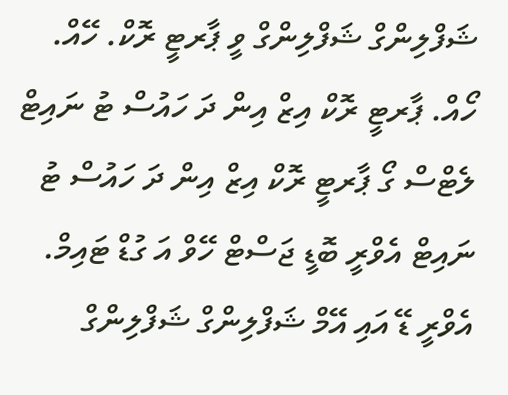ޝަފްލިންގް ޝަފްލިންގް ވީ ޕާރޓީ ރޮކް. ހޭއް. ހޯއް. ޕާރޓީ ރޮކް އިޒް އިން ދަ ހައުސް ޓު ނައިޓް ލެޓްސް ގޯ ޕާރޓީ ރޮކް އިޒް އިން ދަ ހައުސް ޓު ނައިޓް އެވްރީ ބޮޑީ ޖަސްޓް ހޭވް އަ ގުޑް ޓައިމް. އެވްރީ ޑޭ އައި އޭމް ޝަފްލިންގް ޝަފްލިންގް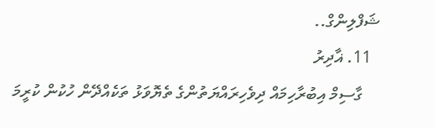ޝަފްލިންގް..
  11. ޣާދިރު
    ގާސިމް އިބުރާހިމައް ދިވެހިރައްޔަތުންގެ ތެޔޮވަޅު ތަކެއްދޭން ހުކުން ކުރީމަ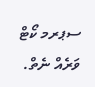ސޕރމ ކޯޓް ވަރެއް ނެތް.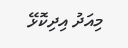މިއަދު އިދިކޮޅޭ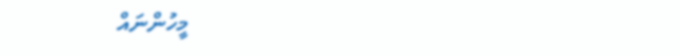މީހުންނައް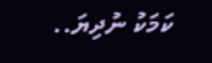ކަމަކު ނުދިޔަ..